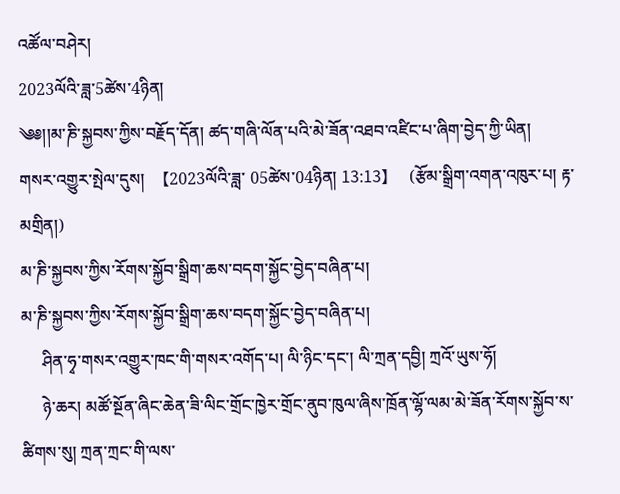འཚོལ་བཤེར།
2023ལོའི་ཟླ་5ཚེས་4ཉིན།
༄༅།།མ་ཎི་སྐྱབས་ཀྱིས་བརྗོད་དོན། ཚད་གཞི་ལོན་པའི་མེ་ཟོན་འཐབ་འཛིང་པ་ཞིག་བྱེད་ཀྱི་ཡིན།
གསར་འགྱུར་སྤེལ་དུས།  【2023ལོའི་ཟླ་ 05ཚེས་04ཉིན། 13:13】   (རྩོམ་སྒྲིག་འགན་འཁུར་པ། རྟ་མགྲིན།)
མ་ཎི་སྐྱབས་ཀྱིས་རོགས་སྐྱོབ་སྒྲིག་ཆས་བདག་སྐྱོང་བྱེད་བཞིན་པ།
མ་ཎི་སྐྱབས་ཀྱིས་རོགས་སྐྱོབ་སྒྲིག་ཆས་བདག་སྐྱོང་བྱེད་བཞིན་པ།
     ཤིན་ཧྭ་གསར་འགྱུར་ཁང་གི་གསར་འགོད་པ། ལི་ཉིང་དང་། ལི་ཀྲན་དབྱི། ཀྲའོ་ཡུས་ཧོ།
     ཉེ་ཆར། མཚོ་སྔོན་ཞིང་ཆེན་ཟི་ལིང་གྲོང་ཁྱེར་གྲོང་ནུབ་ཁུལ་ཞིས་ཁྲོན་ལྷོ་ལམ་མེ་ཟོན་རོགས་སྐྱོབ་ས་ཚིགས་སུ། ཀྲན་ཀྲང་གི་ལས་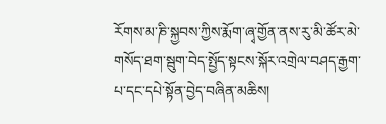རོགས་མ་ཎི་སྐྱབས་ཀྱིས་རྨོག་ཞྭ་གྱོན་ནས་རུ་མི་ཚོར་མེ་གསོད་ཐག་སྦུག་བེད་སྤྱོད་སྟངས་སྐོར་འགྲེལ་བཤད་རྒྱག་པ་དང་དཔེ་སྟོན་བྱེད་བཞིན་མཆིས།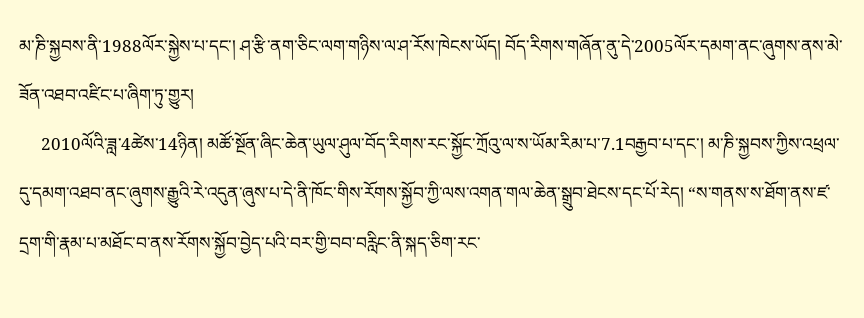མ་ཎི་སྐྱབས་ནི་1988ལོར་སྐྱེས་པ་དང་། ཤ་རྩི་ནག་ཅིང་ལག་གཉིས་ལ་ཤ་རོས་ཁེངས་ཡོད། བོད་རིགས་གཞོན་ནུ་དེ་2005ལོར་དམག་ནང་ཞུགས་ནས་མེ་ཟོན་འཐབ་འཛིང་པ་ཞིག་ཏུ་གྱུར།
     2010ལོའི་ཟླ་4ཚེས་14ཉིན། མཚོ་སྔོན་ཞིང་ཆེན་ཡུལ་ཤུལ་བོད་རིགས་རང་སྐྱོང་ཀྲོའུ་ལ་ས་ཡོམ་རིམ་པ་7.1བརྒྱབ་པ་དང་། མ་ཎི་སྐྱབས་ཀྱིས་འཕྲལ་དུ་དམག་འཐབ་ནང་ཞུགས་རྒྱུའི་རེ་འདུན་ཞུས་པ་དེ་ནི་ཁོང་གིས་རོགས་སྐྱོབ་ཀྱི་ལས་འགན་གལ་ཆེན་སྒྲུབ་ཐེངས་དང་པོ་རེད། “ས་གནས་ས་ཐོག་ནས་ཛ་དྲག་གི་རྣམ་པ་མཐོང་བ་ནས་རོགས་སྐྱོབ་བྱེད་པའི་བར་གྱི་བབ་བརླིང་ནི་སྐད་ཅིག་རང་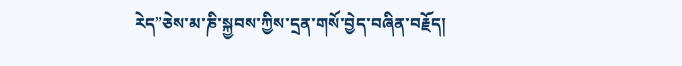རེད”ཅེས་མ་ཎི་སྐྱབས་ཀྱིས་དྲན་གསོ་བྱེད་བཞིན་བརྗོད།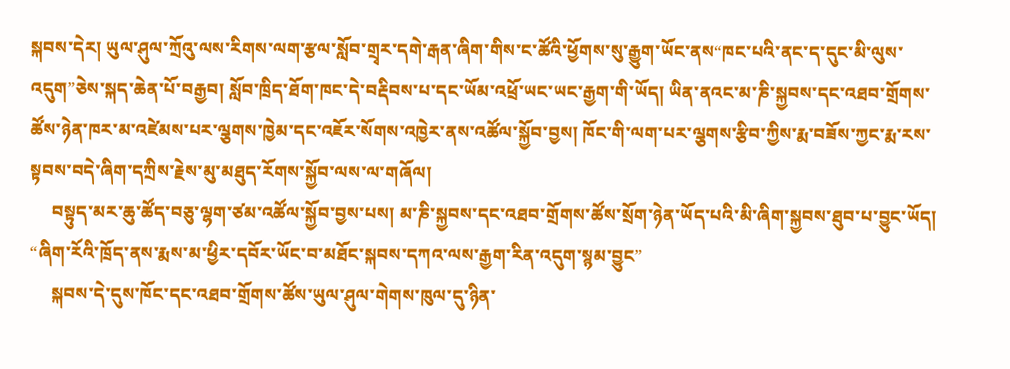སྐབས་དེར། ཡུལ་ཤུལ་ཀྲོའུ་ལས་རིགས་ལག་རྩལ་སློབ་གྲྭར་དགེ་རྒན་ཞིག་གིས་ང་ཚོའི་ཕྱོགས་སུ་རྒྱུག་ཡོང་ནས“ཁང་པའི་ནང་ད་དུང་མི་ལུས་འདུག”ཅེས་སྐད་ཆེན་པོ་བརྒྱབ། སློབ་ཁྲིད་ཐོག་ཁང་དེ་བརྡིབས་པ་དང་ཡོམ་འཕྲོ་ཡང་ཡང་རྒྱག་གི་ཡོད། ཡིན་ནའང་མ་ཎི་སྐྱབས་དང་འཐབ་གྲོགས་ཚོས་ཉེན་ཁར་མ་འཛེམས་པར་ལྕགས་ཁྱེམ་དང་འཇོར་སོགས་འཁྱེར་ནས་འཚོལ་སྐྱོབ་བྱས། ཁོང་གི་ལག་པར་ལྕགས་རྩིབ་ཀྱིས་རྨ་བཟོས་ཀྱང་རྨ་རས་སྟབས་བདེ་ཞིག་དཀྲིས་རྗེས་མུ་མཐུད་རོགས་སྐྱོབ་ལས་ལ་གཞོལ།
     བསྟུད་མར་ཆུ་ཚོད་བཅུ་ལྷག་ཙམ་འཚོལ་སྐྱོབ་བྱས་པས། མ་ཎི་སྐྱབས་དང་འཐབ་གྲོགས་ཚོས་སྲོག་ཉེན་ཡོད་པའི་མི་ཞིག་སྐྱབས་ཐུབ་པ་བྱུང་ཡོད། “ཞིག་རོའི་ཁྲོད་ནས་རྨས་མ་ཕྱིར་དབོར་ཡོང་བ་མཐོང་སྐབས་དཀའ་ལས་རྒྱག་རིན་འདུག་སྙམ་བྱུང”
     སྐབས་དེ་དུས་ཁོང་དང་འཐབ་གྲོགས་ཚོས་ཡུལ་ཤུལ་གེགས་ཁུལ་དུ་ཉིན་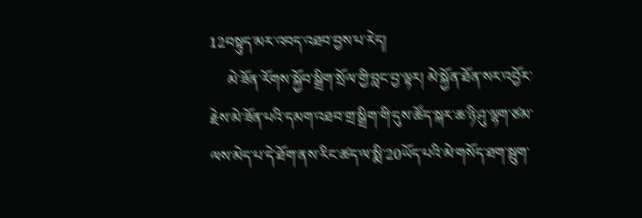12བསྟུད་མར་འབད་འཐབ་བྱས་པ་རེད།
     མེ་ཟོན་རོགས་སྐྱོབ་སྒྲིག་སྲོལ་གྱི་བླང་བྱ་ལྟར། མེ་སྐྱོན་ཐོན་སར་འབྱོར་རྗེས་མེ་ཟོན་པའི་དམག་འཐབ་གྲ་སྒྲིག་གི་དུས་ཚོད་སྐར་ཆ་ཉི་ཤུ་ལྷག་ཙམ་ལས་མེད་པ་དེ་ཐོག་ནས་རིང་ཚད་ལ་སྨི་20ཡོད་པའི་མེ་གསོད་ཐག་སྦུག་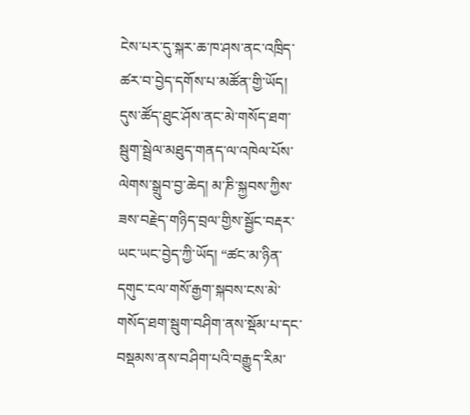ངེས་པར་དུ་སྐར་ཆ་ཁ་ཤས་ནང་འཁྲིད་ཚར་བ་བྱེད་དགོས་པ་མཚོན་གྱི་ཡོད། དུས་ཚོད་ཐུང་ཤོས་ནང་མེ་གསོད་ཐག་སྦུག་སྦྲེལ་མཐུད་གནད་ལ་འཁེལ་པོས་ལེགས་སྒྲུབ་བྱ་ཆེད། མ་ཎི་སྐྱབས་ཀྱིས་ཟས་བརྗེད་གཉིད་བྲལ་གྱིས་སྦྱོང་བརྡར་ཡང་ཡང་བྱེད་ཀྱི་ཡོད། “ཚང་མ་ཉིན་དགུང་ངལ་གསོ་རྒྱག་སྐབས་ངས་མེ་གསོད་ཐག་སྦུག་བཤིག་ནས་སྡོམ་པ་དང་བསྡམས་ནས་བཤིག་པའི་བརྒྱུད་རིམ་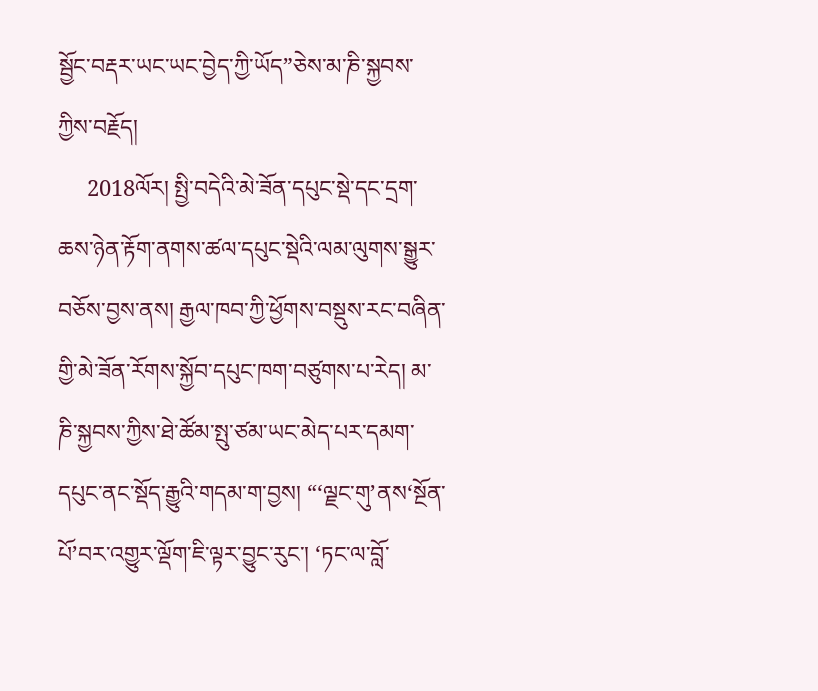སྦྱོང་བརྡར་ཡང་ཡང་བྱེད་ཀྱི་ཡོད”ཅེས་མ་ཎི་སྐྱབས་ཀྱིས་བརྗོད།
     2018ལོར། སྤྱི་བདེའི་མེ་ཟོན་དཔུང་སྡེ་དང་དྲག་ཆས་ཉེན་རྟོག་ནགས་ཚལ་དཔུང་སྡེའི་ལམ་ལུགས་སྒྱུར་བཅོས་བྱས་ནས། རྒྱལ་ཁབ་ཀྱི་ཕྱོགས་བསྡུས་རང་བཞིན་གྱི་མེ་ཟོན་རོགས་སྐྱོབ་དཔུང་ཁག་བཙུགས་པ་རེད། མ་ཎི་སྐྱབས་ཀྱིས་ཐེ་ཚོམ་སྤུ་ཙམ་ཡང་མེད་པར་དམག་དཔུང་ནང་སྡོད་རྒྱུའི་གདམ་ག་བྱས། “‘ལྗང་གུ’ནས‘སྔོན་པོ’བར་འགྱུར་ལྡོག་ཇི་ལྟར་བྱུང་རུང་། ‘ཏང་ལ་བློ་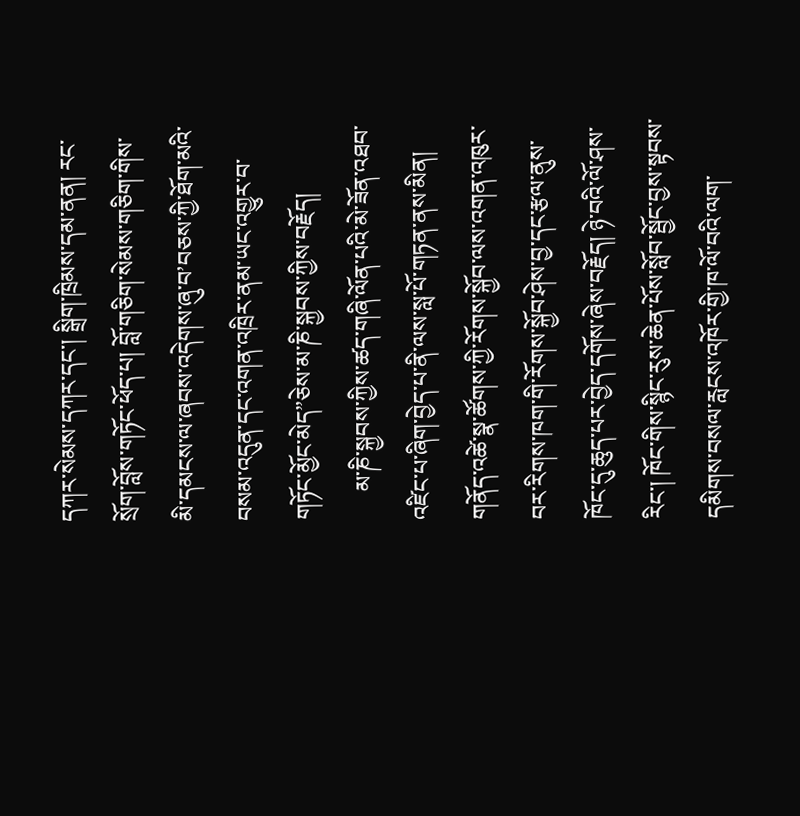དཀར་སེམས་དཀར་དང་། སྒྲིག་ཁྲིམས་དམ་ནན། རང་སྲོག་བློས་གཏོང་ཕོད་པ། བློ་གཅིག་སེམས་གཅིག་གིས་མི་དམངས་ལ་ཞབས་འདེགས་ཞུ་བ’བཅས་ཀྱི་ཐོག་མའི་བསམ་འདུན་དང་འགན་འཁྲིར་ནམ་ཡང་འགྱུར་བ་གཏོང་མྱོང་མེད”ཅེས་མ་ཎི་སྐྱབས་ཀྱིས་བརྗོད།
     མ་ཎི་སྐྱབས་ཀྱིས་ཚད་གཞི་ལོན་པའི་མེ་ཟོན་འཐབ་འཛིང་པ་ཞིག་བྱེད་པ་ནི་ལས་སླ་པོ་གཏན་ནས་མིན། གནོད་འཚེ་སྣ་ཚོགས་ཀྱི་རོགས་སྐྱོབ་ལས་འགན་འཁུར་བར་རིགས་ཁག་གི་རོགས་སྐྱོབ་ཤེས་བྱ་དང་རྩལ་ནུས་ཁོང་དུ་ཆུད་པར་བྱེད་དགོས་ཞེས་བརྗོད། ཉེ་བའི་ལོ་ཤས་རིང་། ཁོང་གིས་སྙིང་རུས་ཆེན་པོས་སློབ་སྦྱོང་བྱས་སྟབས་དམིགས་བསལ་རླངས་འཁོར་གྱི་ཁ་ལོ་བའི་ལག་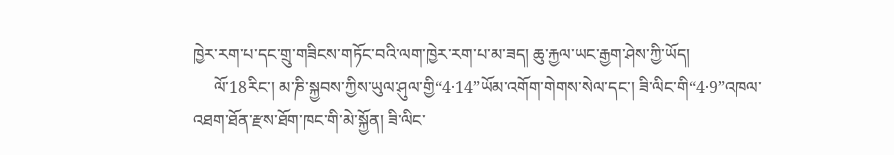ཁྱེར་རག་པ་དང་གྲུ་གཟིངས་གཏོང་བའི་ལག་ཁྱེར་རག་པ་མ་ཟད། ཆུ་རྐྱལ་ཡང་རྒྱག་ཤེས་ཀྱི་ཡོད།
     ལོ་18རིང་། མ་ཎི་སྐྱབས་ཀྱིས་ཡུལ་ཤུལ་གྱི“4·14”ཡོམ་འགོག་གེགས་སེལ་དང་། ཟི་ལིང་གི“4·9”འཁལ་འཐག་ཐོན་རྫས་ཐོག་ཁང་གི་མེ་སྐྱོན། ཟི་ལིང་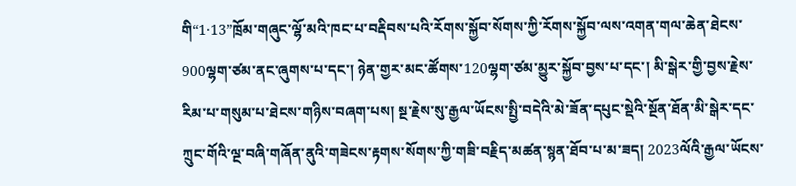གི“1·13”ཁྲོམ་གཞུང་ལྷོ་མའི་ཁང་པ་བརྡིབས་པའི་རོགས་སྐྱོབ་སོགས་ཀྱི་རོགས་སྐྱོབ་ལས་འགན་གལ་ཆེན་ཐེངས་900ལྷག་ཙམ་ནང་ཞུགས་པ་དང་། ཉེན་གྱར་མང་ཚོགས་120ལྷག་ཙམ་མྱུར་སྐྱོབ་བྱས་པ་དང་། མི་སྒེར་གྱི་བྱས་རྗེས་རིམ་པ་གསུམ་པ་ཐེངས་གཉིས་བཞག་པས། སྔ་རྗེས་སུ་རྒྱལ་ཡོངས་སྤྱི་བདེའི་མེ་ཟོན་དཔུང་སྡེའི་སྔོན་ཐོན་མི་སྒེར་དང་ཀྲུང་གོའི་ལྔ་བཞི་གཞོན་ནུའི་གཟེངས་རྟགས་སོགས་ཀྱི་གཟི་བརྗིད་མཚན་སྙན་ཐོབ་པ་མ་ཟད། 2023ལོའི་རྒྱལ་ཡོངས་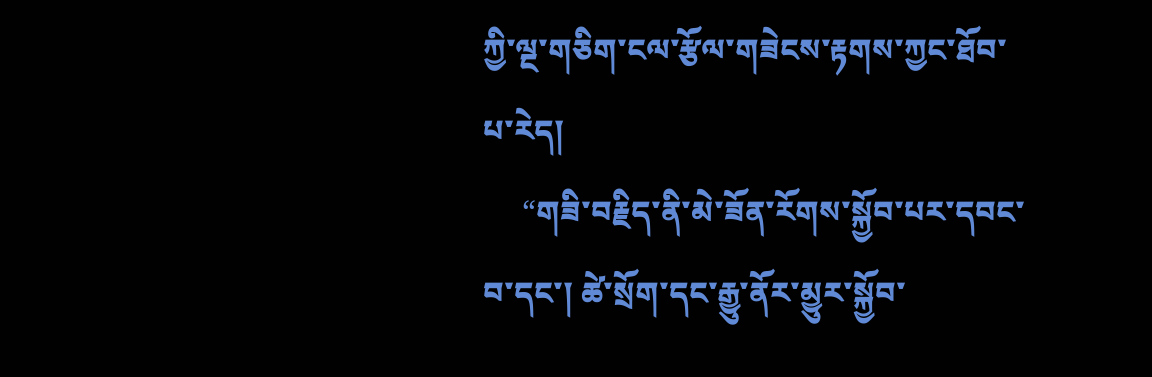ཀྱི་ལྔ་གཅིག་ངལ་རྩོལ་གཟེངས་རྟགས་ཀྱང་ཐོབ་པ་རེད།
     “གཟི་བརྗིད་ནི་མེ་ཟོན་རོགས་སྐྱོབ་པར་དབང་བ་དང་། ཚེ་སྲོག་དང་རྒྱུ་ནོར་མྱུར་སྐྱོབ་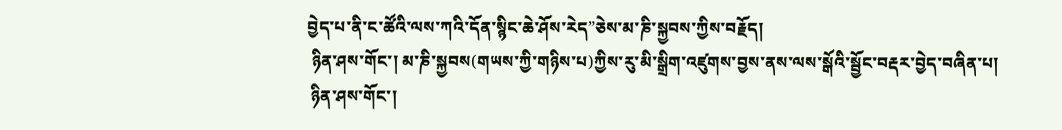བྱེད་པ་ནི་ང་ཚོའི་ལས་ཀའི་དོན་སྙིང་ཆེ་ཤོས་རེད”ཅེས་མ་ཎི་སྐྱབས་ཀྱིས་བརྗོད།
 ཉིན་ཤས་གོང་། མ་ཎི་སྐྱབས(གཡས་ཀྱི་གཉིས་པ)ཀྱིས་རུ་མི་སྒྲིག་འཛུགས་བྱས་ནས་ལས་སྒོའི་སྦྱོང་བརྡར་བྱེད་བཞིན་པ།
 ཉིན་ཤས་གོང་།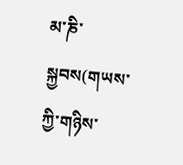མ་ཎི་སྐྱབས(གཡས་ཀྱི་གཉིས་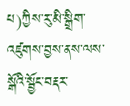པ)ཀྱིས་རུ་མི་སྒྲིག་འཛུགས་བྱས་ནས་ལས་སྒོའི་སྦྱོང་བརྡར་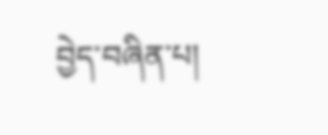བྱེད་བཞིན་པ།